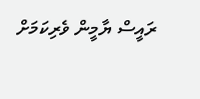ރައީސް ޔާމީން ވެރިކަމަށް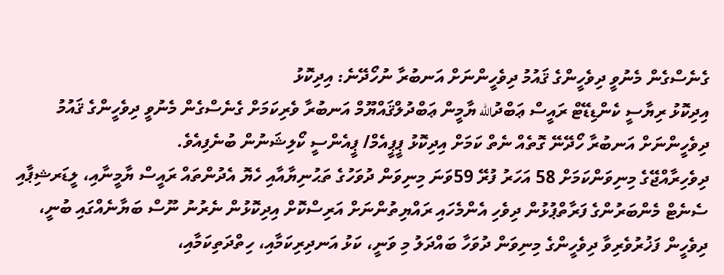ގެނެސްގެން މެނުވީ ދިވެހީންގެ ޤައުމު ދިވެހީންނަށް އަނބުރާ ނުހޯދޭނެ: އިދިކޮޅު
އިދިކޮޅު ރިޔާސީ ކެންޑިޑޭޓް ރައީސް ޢަބްދުالله ޔާމީން ޢަބްދުލްޤައްޔޫމް އަނބުރާ ވެރިކަމަށް ގެނެސްގެން މެނުވީ ދިވެހީންގެ ޤައުމު ދިވެހީންނަށް އަނބުރާ ހޯދޭނޭ ގޮތެއް ނެތް ކަމަށް އިދިކޮޅު ޕީޕީއެމް/ ޕީއެންސީ ކޯލިޝަނުން ބުނެފިއެވެ.
ދިވެހިރާއްޖޭގެ މިނިވަންކަމަށް 58 އަހަރު ފުރޭ 59ވަނަ މިނިވަން ދުވަހުގެ ތަޙުނިޔާއާއި ހެޔޮ އެދުންތައް ރައީސް ޔާމީނާއި، ލީޑަރޝިޕާއި ސެނެޓް މެންބަރުންގެ ފަރާތްޕުޅުން ދިވެހި އެންމެހައި ރައްޔިތުންނަށް އަރިސްކޮށް އިދިކޮޅުން ނެރުނު ނޫސް ބަޔާނެއްގައި ބުނީ، ދިވެހީން ފަޚުރުވެރިވާ ދިވެހީންގެ މިނިވަން ދުވަހާ ބައްދަލު މި ވަނީ، ކަޅު އަނދިރިކަމާއި، ހިތްދަތިކަމާއި،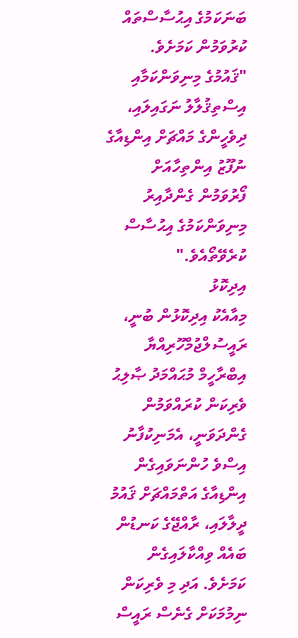ބަނަކަމުގެ އިޙުސާސްތައް ކުރުވަމުން ކަމަށެވެ.
"ޤައުމުގެ މިނިވަންކަމާއި އިސްތިޤުލާލު ނަގައިލައި، ދިވެހީންގެ މައްޗަށް އިންޑިއާގެ ނުފޫޒު އިންތިހާއަށް ފޯރުވަމުން ގެންދާއިރު މިނިވަންކަމުގެ އިޙުސާސް ކުރެވޭތޯއެވެ."
އިދިކޮޅު
މިއާއެކު އިދިކޮޅުން ބުނީ، ރައީސުލްޖުމްހޫރިއްޔާ އިބްރާހީމް މުޙައްމަދު ޞާލިޙު ވެރިކަން ކުރައްވަމުން ގެންދަވަނީ، އެމަނިކުފާނު އިސްވެ ހުންނަވައިގެން އިންޑިއާގެ އަތްމައްޗަށް ޤައުމު ދީލާލައި، ރާއްޖޭގެ ކަނޑުން ބައެއް ވިއްކާލައިގެން ކަމަށެވެ. އަދި މި ވެރިކަން ނިމުމަކަށް ގެނެސް ރައީސް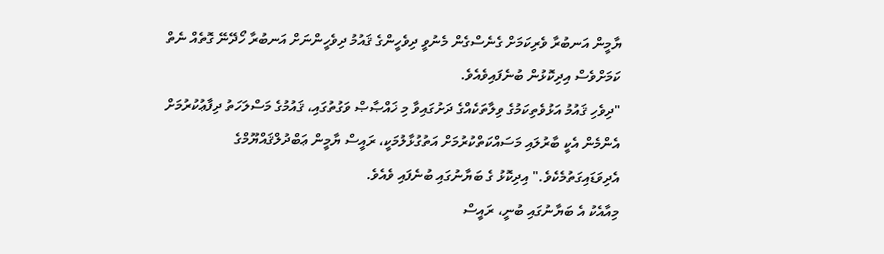ޔާމީން އަނބުރާ ވެރިކަމަށް ގެނެސްގެން މެނުވީ ދިވެހީންގެ ޤައުމު ދިވެހީންނަށް އަނބުރާ ހޯދޭނޭ ގޮތެއް ނެތް ކަމަށްވެސް އިދިކޮޅުން ބުނެފައިވެއެވެ.
"ދިވެހި ޤައުމު އަޅުވެތިކަމުގެ ވިލާތަކެއްގެ ދަށުގައިވާ މި ޚައްޞާޞް ވަގުތުގައި، ޤައުމުގެ މަސްލަހަތު ދިފާޢުކުރުމަށް އެންމެން އެކީ ބާރުލައި މަސައްކަތްކުރުމަށް އަތުގުޅާލުމަކީ، ރައީސް ޔާމީން ޢަބްދުލްޤައްޔޫމްގެ އެދިވަޑައިގަތުމެކެވެ." އިދިކޮޅު ގެ ބަޔާނުގައި ބުނެފައި ވެއެވެ.
މިއާއެކު އެ ބަޔާނުގައި ބުނީ، ރައީސް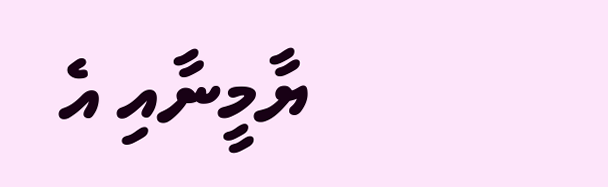ޔާމީނާއި އެ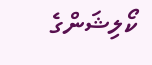ކޯލިޝަންގެ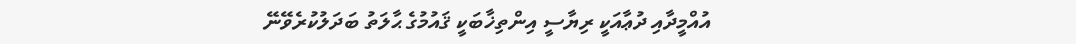އުއްމީދާއި ދުޢާއަކީ ރިޔާސީ އިންތިޚާބަކީ ޤައުމުގެ ޙާލަތު ބަދަލުކުރެވޭނޭ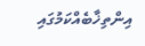އިންތިޚާބެއްކަމުގައި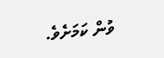ވުން ކަމަށެވެ.